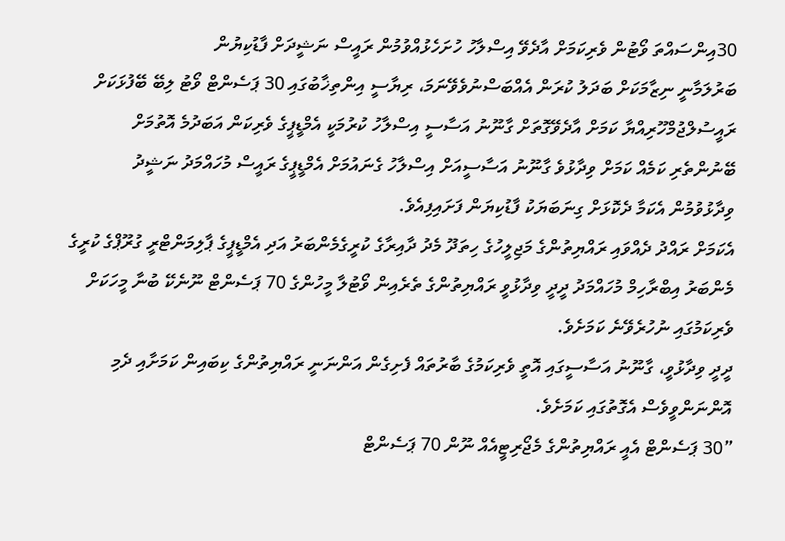30އިންސައްތަ ވޯޓުން ވެރިކަމަށް އާދެވޭ އިސްލާހު ހުށަހެޅުއްވުމުން ރައީސް ނަޝީދަށް ފާޑުކިޔުން
ބަރުލަމާނީ ނިޒާމަކަށް ބަދަލު ކުރަން އެއްބަސްނުވެވޭނަމަ، ރިޔާސީ އިންތިޚާބުގައި 30 ޕަސެންޓް ވޯޓު ލިބޭ ބޭފުޅަކަށް ރައީސުލްޖުމްހޫރިއްޔާ ކަމަށް އާދެވޭގޮތަށް ގާނޫނު އަސާސީ އިސްލާހު ކުރުމަކީ އެމްޑީޕީގެ ވެރިކަން އަބަދުމެ އޮތުމަށް ބޭނުންތެރި ކަމެއް ކަމަށް ވިދާޅުވެ ގާނޫނު އަސާސީއަށް އިސްލާހު ގެނައުމަށް އެމްޑީޕީގެ ރައީސް މުހައްމަދު ނަޝީދު ވިދާޅުވުމުން އެކަމާ ދެކޮޅަށް ގިނަބަޔަކު ފާޑުކިޔަން ފަށައިފިއެވެ.
އެކަމަށް ރައްދު ދެއްވައި ރައްޔިތުންގެ މަޖިލީހުގެ ހިތަދޫ މެދު ދާއިރާގެ ކުރީގެމެންބަރު އަދި އެމްޑީޕީގެ ޕާލިމަންޓްރީ ގުރޫޕްގެ ކުރީގެ މެންބަރު އިބްރާހިމް މުހައްމަދު ދީދީ ވިދާޅުވީ ރައްޔިތުންގެ ތެރެއިން ވޯޓުލާ މީހުންގެ 70 ޕަސެންޓް ނޫނެކޭ ބުނާ މީހަކަށް ވެރިކަމުގައި ނުހުރެވޭނެ ކަމަށެވެ.
ދީދީ ވިދާޅުވީ، ގާނޫނު އަސާސީގައި އޮތީ ވެރިކަމުގެ ބާރުތައް ފެށިގެން އަންނަނީ ރައްޔިތުންގެ ކިބައިން ކަމަށާއި ދެމި އޮންނަންވީވެސް އެގޮތުގައި ކަމަށެވެ.
”30 ޕަސެންޓް އެއީ ރައްޔިތުންގެ މެޖޯރިޓީއެއް ނޫން 70 ޕަސެންޓް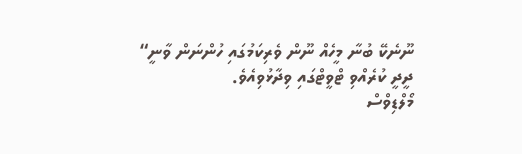ނޫނެކޭ ބުނާ މީހެއް ނޫން ވެރިކަމުގައި ހުންނަން ވާނީ“ ދީދީ ކުރެއްވި ޓްވީޓްގައި ވިދާޅުވިއެވެ.
މޯލްޑިވްސް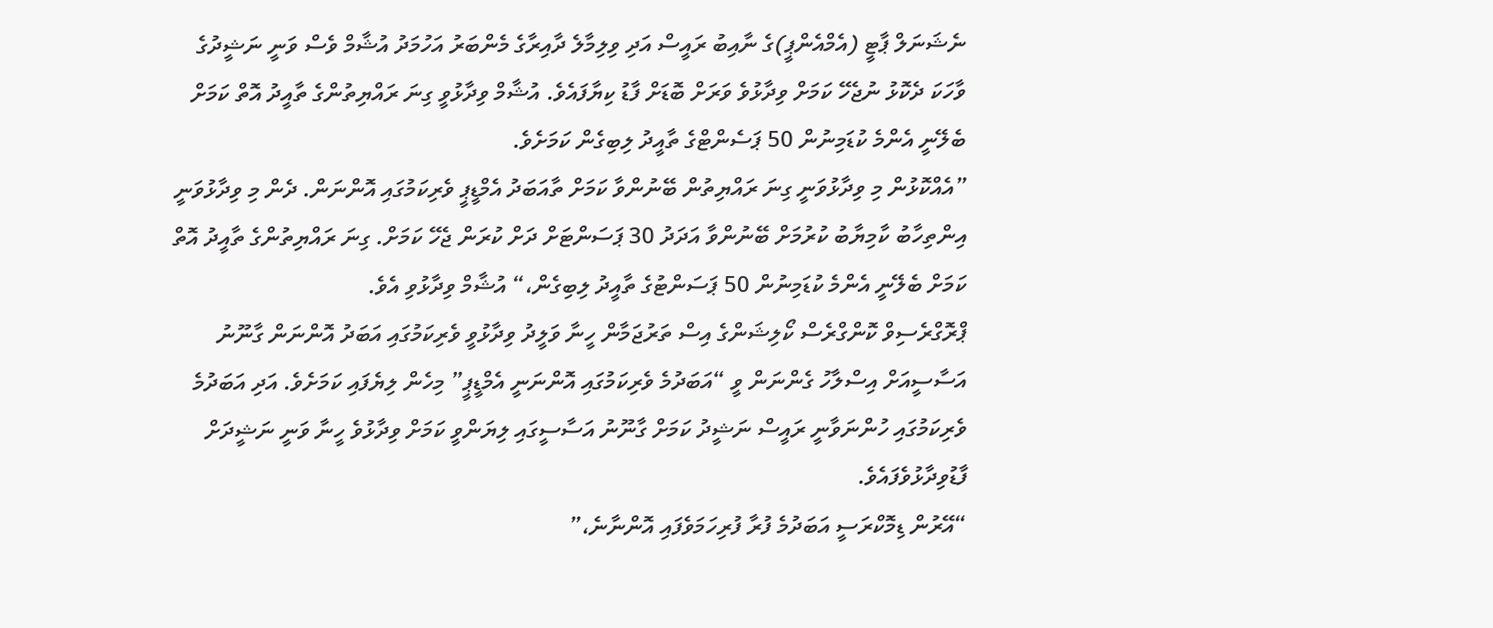ނެޝަނަލް ޕާޓީ (އެމްއެންޕީ)ގެ ނާއިބު ރައީސް އަދި ވިލިމާލެ ދާއިރާގެ މެންބަރު އަހުމަދު އުޝާމް ވެސް ވަނީ ނަޝީދުގެ ވާހަކަ ދެކޮޅު ނުޖެހޭ ކަމަށް ވިދާޅުވެ ވަރަށް ބޮޑަށް ފާޑު ކިޔާފައެވެ. އުޝާމް ވިދާޅުވީ ގިނަ ރައްޔިތުންގެ ތާއީދު އޮތް ކަމަށް ބެލޭނީ އެންމެ ކުޑަމިނުން 50 ޕަސެންޓްގެ ތާއީދު ލިބިގެން ކަމަށެވެ.
”އެއްކޮޅުން މި ވިދާޅުވަނީ ގިނަ ރައްޔިތުން ބޭނުންވާ ކަމަށް ތާއަބަދު އެމްޑީޕީ ވެރިކަމުގައި އޮންނަން. ދެން މި ވިދާޅުވަނީ އިންތިހާބު ކާމިޔާބު ކުރުމަށް ބޭނުންވާ އަދަދު 30 ޕަސަންޓަށް ދަށް ކުރަން ޖެހޭ ކަމަށް. ގިނަ ރައްޔިތުންގެ ތާއީދު އޮތް ކަމަށް ބެލޭނީ އެންމެ ކުޑަމިނުން 50 ޕަސަންޓުގެ ތާއީދު ލިބިގެން،“ އުޝާމް ވިދާޅުވި އެވެ.
ޕްރޮގްރެސިވް ކޮންގްރެސް ކޯލިޝަންގެ އިސް ތަރުޖަމާން ހީނާ ވަލީދު ވިދާޅުވީ ވެރިކަމުގައި އަބަދު އޮންނަން ގާނޫނު އަސާސީއަށް އިސްލާހު ގެންނަން ވީ “އަބަދުމެ ވެރިކަމުގައި އޮންނަނީ އެމްޑީޕީ” މިހެން ލިޔެފައި ކަމަށެވެ. އަދި އަބަދުމެ ވެރިކަމުގައި ހުންނަވާނީ ރައީސް ނަޝީދު ކަމަށް ގާނޫނު އަސާސީގައި ލިޔަންވީ ކަމަށް ވިދާޅުވެ ހީނާ ވަނީ ނަޝީދަށް ފާޑުވިދާޅުވެފައެވެ.
“އޭރުން ޑިމޮކްރަސީ އަބަދުމެ ފުރާ ފުރިހަމަވެފައި އޮންނާނެ،”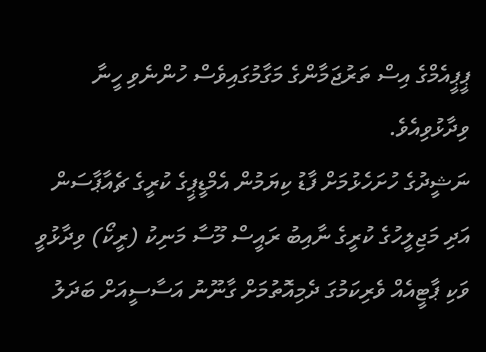ޕީޕީއެމްގެ އިސް ތަރުޖަމާންގެ މަގާމުގައިވެސް ހުންނެވި ހީނާ ވިދާޅުވިއެވެ.
ނަޝީދުގެ ހުށަހެޅުމަށް ފާޑު ކިޔަމުން އެމްޑީޕީގެ ކުރީގެ ޗެއާޕާސަން އަދި މަޖިލީހުގެ ކުރީގެ ނާއިބު ރައީސް މޫސާ މަނިކު (ރީކޯ) ވިދާޅުވީ ވަކި ޕާޓީއެއް ވެރިކަމުގަ ދެމިއޮތުމަށް ގާނޫނު އަސާސީއަށް ބަދަލު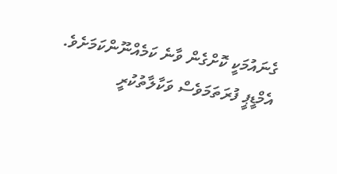ގެނައުމަކީ ކޮށްގެން ވާނެ ކަމެއްނޫންކަމަށެވެ. އެމްޑީޕީ ފުރަތަމަވެސް ވަކާލާތުކުރީ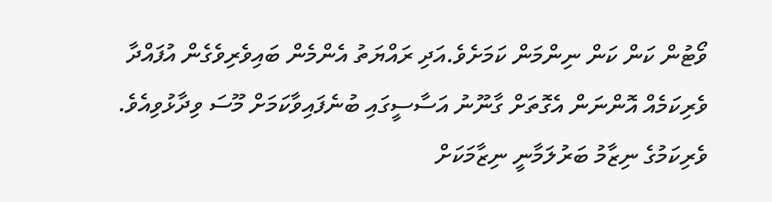ވޯޓުން ކަން ކަން ނިންމަން ކަމަށެވެ.އަދި ރައްޔަތު އެންމެން ބައިވެރިވެގެން އުފައްދާ ވެރިކަމެއް އޮންނަން އެގޮތަށް ގާނޫނު އަސާސީގައި ބުނެފައިވާކަމަށް މޫސަ ވިދާޅުވިއެވެ.
ވެރިކަމުގެ ނިޒާމު ބަރުލަމާނީ ނިޒާމަކަށް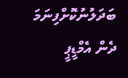ބަދަލުނުކޮށްފިނަމަ ދެން އެމްޑީޕީ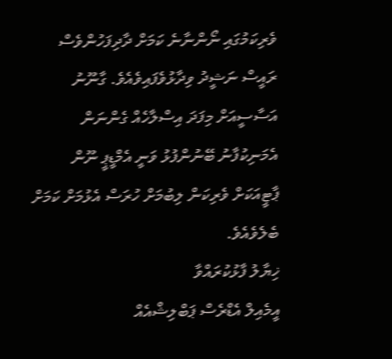ވެރިކަމުގައި ނޯންނާނެ ކަމަށް ދާދިފަހުންވެސް ރައީސް ނަޝީދު ވިދާޅުވެފައިވެއެވެ. ގާނޫނު އަސާސީއަށް މިފަދަ އިސްލާހެއް ގެންނަން އެމަނިކުފާނު ބޭނުންފުޅު ވަނީ އެމްޑީޕީ ނޫން ޕާޓީއަކަށް ވެރިކަން ލިބުމަށް ހުރަސް އެޅުމަށް ކަމަށް ބެލެވެއެވެ.
ޚިޔާލު ފާޅުކުރައްވާ
އީމެއިލް އެޑްރެސް ޕަބްލިޝްއެއް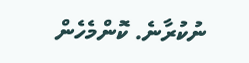ނުކުރާނެ. ކޮންމެހެން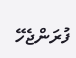ފުރަންޖެހޭ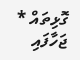ގޮޅިތައް * ޖަހާފައި